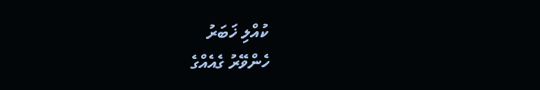ކުއްލި ޚަބަރު
ހެންވޭރު ގެއެއްގެ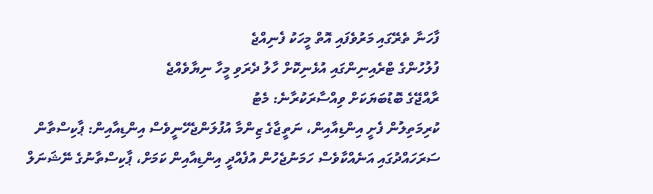ފާހަނާ ތެރޭގައި މަރުވެފައި އޮތް މީހަކު ފެނިއްޖެ
ފުލުހުންގެ ޓްރެއިނިންގައި އުޅެނިކޮށް ހާލު ދެރަވި މީހާ ނިޔާވެއްޖެ
ރާއްޖޭގެ ބޮޑުބަޔަކަށް ވިއްސާރަކުރާނެ: މެޓު
ކުރިމަތިލުން ފެށީ އިންޑިއާއިން، ނަތީޖާގެ ޒިންމާ އުފުލަންޖެހޭނީވެސް އިންޑިއާއިން: ޕާކިސްތާން
ސަރަހައްދުގައި އަނެއްކާވެސް ހަމަނުޖެހުން އުފެއްދީ އިންޑިއާއިން ކަމަށް، ޕާކިސްތާނުގެ ނޭޝަނަލް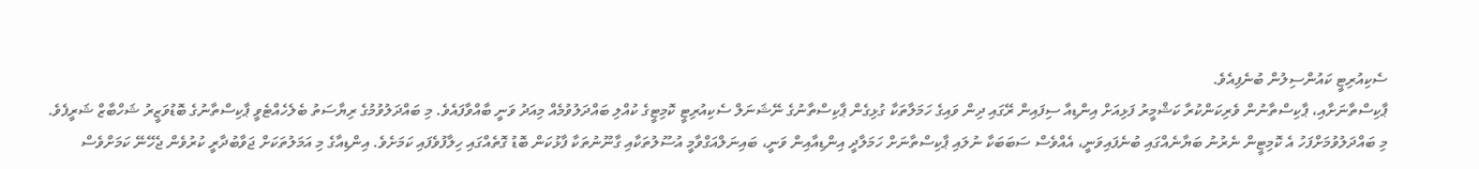ސެކިއުރިޓީ ކައުންސިލުން ބުނެފިއެވެ.
ޕާކިސްތާނަށާއި، ޕާކިސްތާނުން ވެރިކަންކުރާ ކަޝްމީރު ފަޅިއަށް އިންޑިއާ ސިފައިން ރޭގައި ދިން ވައިގެ ހަމަލާތަކާ ގުޅިގެން ޕާކިސްތާނުގެ ނޭޝަނަލް ސެކިއުރިޓީ ކޮމިޓީގެ ކުއްލި ބައްދަލުވުމެއް މިއަދު ވަނީ ބާއްވާފައެވެ. މި ބައްދަލުވުމުގެ ރިޔާސަތު ބެލެހެއްޓެވީ ޕާކިސްތާނުގެ ބޮޑުވަޒީރު ޝަހްބާޒް ޝަރީފެވެ.
މި ބައްދަލުވުމަށްފަހު އެ ކޮމިޓީން ނެރުނު ބަޔާނެއްގައި ބުނެފައިވަނީ، އެއްވެސް ސަބަބަކާ ނުލައި ޕާކިސްތާނަށް ހަމަލާދީ އިންޑިއާއިން ވަނީ، ބައިނަލްއަގްވާމީ އުސޫލުތަކާއި ގާނޫނުތަކާ ފާޅުކަން ބޮޑު ގޮތެއްގައި ހިލާފުވެފައި ކަމަށެވެ. އިންޑިއާގެ މި އަމަލުތަކަށް ޖަވާބުދާރީ ކުރުވެން ޖެހޭނޭ ކަމަށްވެސް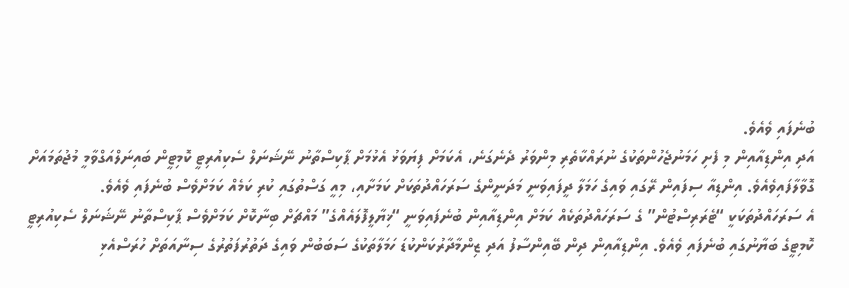ބުނެފައި ވެއެވެ.
އަދި އިންޑިއާއިން މި ފެށި ހަމަނުޖެހުންތަކުގެ ނުރައްކާތެރި މިންވަރު ދެނެގަނެ، އެކަމަށް ފިޔަވަޅު އެޅުމަށް ޕާކިސްތާނު ނޭޝަނަލް ސެކިއުރިޓީ ކޮމިޓީން ބައިނަލްއަގްވާމީ މުޖުތަމައަށް ގޮވާލާފައިވެއެވެ. އިންޑިއާ ސިފައިން ރޭގައި ވައިގެ ހަމަލާ ދީފައިވަނީ މަދަނީންގެ ސަރަހައްދުތަކަށް ކަމަށާއި، މިއީ ގަސްތުގައި ކުރި ކަމެއް ކަމަށްވެސް ބުނެފައި ވެއެވެ.
އެ ސަރަހައްދުތަކަކީ “ޓެރަރިސްޓުން” ގެ ސަރަހައްދުތަކެއް ކަމަށް އިންޑިއާއިން ބުނެފައިވަނީ “ޚިޔާލީފޮލައެއްގެ” މައްޗަށް ބިނާކޮށް ކަމަށްވެސް ޕާކިސްތާނު ނޭޝަނަލް ސެކިއުރިޓީ ކޮމިޓީގެ ބަޔާނުގައި ބުނެފައި ވެއެވެ. އިންޑިއާއިން ދިން ބޭއިންސާފު އަދި ޒިންމާދާރުކަންކުޑަ ހަމަލާތަކުގެ ސަބަބުން ވައިގެ ދަތުރުފަތުރުގެ ސިނާއަތަށް ހުރަސްއެޅި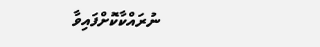ނުރައްކާކޮށްފައިވާ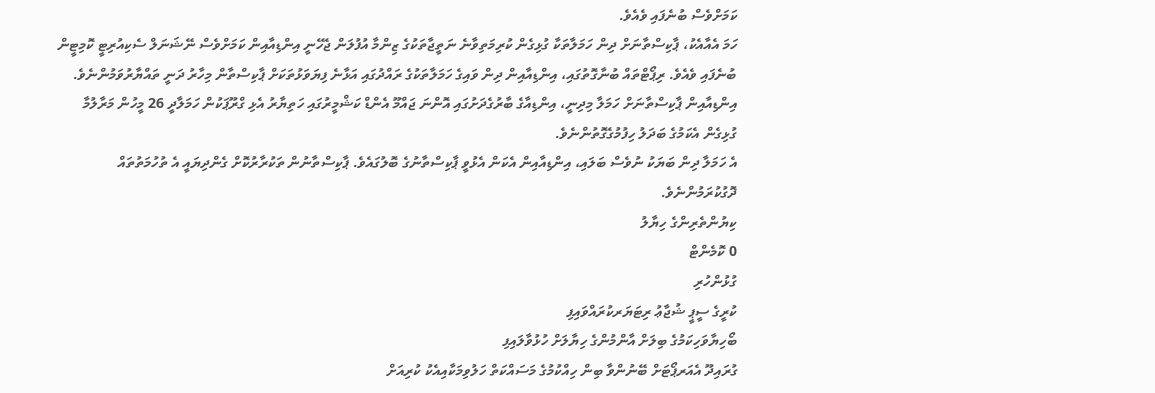ކަމަށްވެސް ބުނެފައި ވެއެވެ.
ހަމަ އެއާއެކު، ޕާކިސްތާނަށް ދިން ހަމަލާތަކާ ގުޅިގެން ކުރިމަތިވާނެ ނަތީޖާތަކުގެ ޒިންމާ އުފުލަން ޖެހޭނީ އިންޑިއާއިން ކަމަށްވެސް ނޭޝަނަލް ސެކިއުރިޓީ ކޮމިޓީން ބުނެފައި ވެއެވެ. ރިޕޯޓްތައް ބުނާގޮތުގައި، އިންޑިއާއިން ދިން ވައިގެ ހަމަލާތަކުގެ ރައްދުގައި އަޅާނެ ފިޔަވަޅުތަކަށް ޕާކިސްތާން މިހާރު ދަނީ ތައްޔާރުވަމުންނެވެ.
އިންޑިއާއިން ޕާކިސްތާނަށް ހަމަލާ މިދިނީ، އިންޑިއާގެ ބާރުގެދަށުގައި އޮންނަ ޖައްމޫ އެންޑް ކަޝްމީރުގައި ހަތިޔާރު އެޅި ގްރޫޕަކުން ހަމަލާދީ 26 މީހުން މަރާލުމާ ގުޅިގެން އެކަމުގެ ބަދަލު ހިފުމުގެގޮތުންނެވެ.
އެ ހަމަލާ ދިން ބަޔަކު ނުވެސް ބަލައި، އިންޑިއާއިން އެކަން އެޅުވީ ޕާކިސްތާނުގެ ބޮލުގައެވެ. ޕާކިސްތާނުން ތަކުރާރުކޮށް ގެންދިޔައީ އެ ތުހުމަތުތައް ދޮގުކުރަމުންނެވެ.
ކިޔުންތެރިންގެ ހިޔާލު
0 ކޮމެންޓް
ގުޅުންހުރި
ކުރީގެ ސީޕީ ޝުޖާޢު ރިޓަޔަރކުރައްވައިފި
ބޯހިޔާވަހިކަމުގެ ބިލަށް އާންމުންގެ ހިޔާލަށް ހުޅުވާލައިފި
ގުރައިދޫ އެއަރޕޯޓަށް ބޭނުންވާ ބިން ހިއްކުމުގެ މަސައްކަތް ހަލުވިމަކާއިއެކު ކުރިއަށް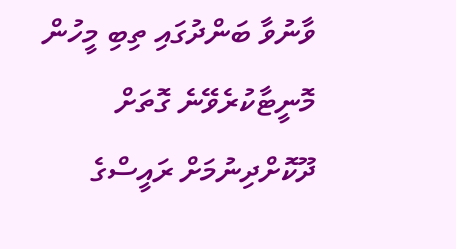ވާނުވާ ބަންދުގައި ތިބި މީހުން މޮނީޓާކުރެވޭނެ ގޮތަށް ދޫކޮށްދިނުމަށް ރައީސްގެ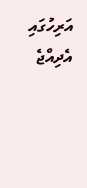އަރިހުގައި އެދިއްޖެ